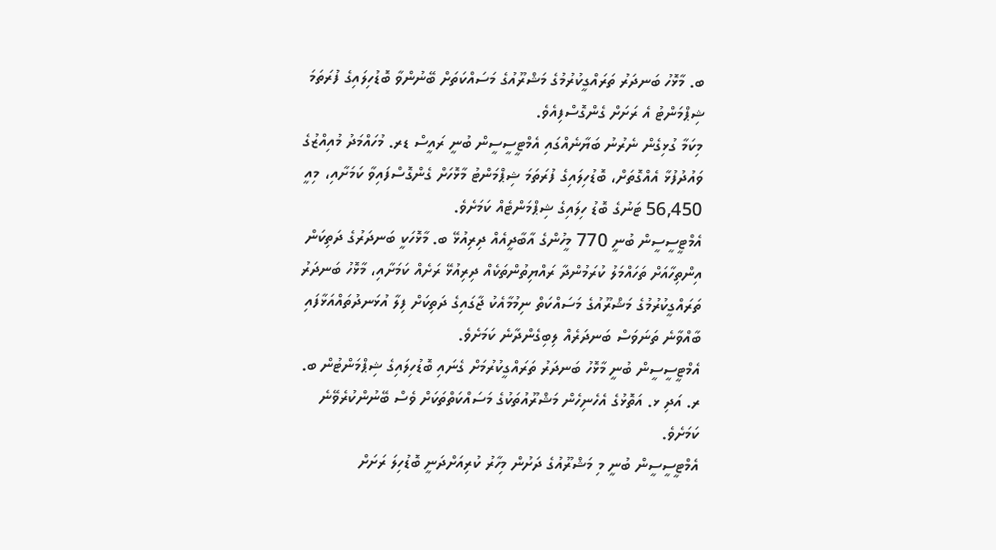ބ. މާޅޮހު ބަނދަރު ތަރައްގީކުރުމުގެ މަޝްރޫއުގެ މަސައްކަތަށް ބޭނުންވާ ބޮޑުހިލައިގެ ފުރަތަމަ ޝިޕްމަންޓު އެ ރަށަށް ގެންގޮސްފިއެވެ.
މިކަމާ ގުޅިގެން ނެރުނު ބަޔާނެއްގައި އެމްޓީސީސީން ބުނީ ރައީސް ޑރ. މުހައްމަދު މުއިއްޒުގެ ވައުދުފުޅާ އެއްގޮތަށް، ބޮޑުހިލައިގެ ފުރަތަމަ ޝިޕްމަންޓު މާޅޮހަށް ގެންގޮސްފައިވާ ކަމަށާއި، މިއީ 56,450 ޓަނުގެ ބޮޑު ހިލައިގެ ޝިޕްމަންޓެއް ކަމަށެވެ.
އެމްޓީސީސީން ބުނީ 770 މީހުންގެ އާބާދީއެއް ދިރިއުޅޭ ބ. މާޅޮހަކީ ބަނދަރުގެ ދަތިކަން އިންތިހާއަށް ތަހައްމަލު ކުރަމުންދާ ރައްޔިތުންތަކެއް ދިރިއުޅޭ ރަށެއް ކަމަށާއި، މާޅޮހު ބަނދަރު ތަރައްގީކުރުމުގެ މަޝްރޫއުގެ މަސައްކަތް ނިމުމާއެކު ޖާގައިގެ ދަތިކަށް ފިލާ އުޅަނދުތައްއަޅާފައި ބާއްވާނެ ތަނަވަސް ބަނދަރެއް ލިބިގެންދާނެ ކަމަށެވެ.
އެމްޓީސީސީން ބުނީ މާޅޮހު ބަނދަރު ތަރައްގީކުރުމަށް ގެނައި ބޮޑުހިލައިގެ ޝިޕްމަންޓުން ބ. ރ. އަދި ޅ. އަތޮޅުގެ އެހެނިހެން މަޝްރޫއުތަކުގެ މަސައްކަތްތަކަށް ވެސް ބޭނުންކުރެވޭނެ ކަމަށެވެ.
އެމްޓީސީސީން ބުނީ މި މަޝްރޫއުގެ ދަށުން މިހާރު ކުރިއަށްދަނީ ބޮޑުހިލަ ރަށަށް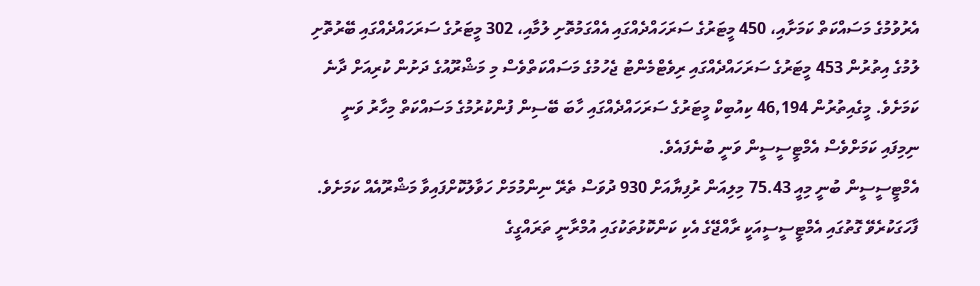އެރުވުމުގެ މަސައްކަތް ކަމަށާއި، 450 މީޓަރުގެ ސަރަހައްދެއްގައި އެއްގަމުތޮށި ލުމާއި، 302 މީޓަރުގެ ސަރަހައްދެއްގައި ބޭރުތޮށި ލުމުގެ އިތުރުން 453 މީޓަރުގެ ސަރަހައްދެއްގައި ރިވެޓްމެންޓު ޖެހުމުގެ މަސައްކަތްވެސް މި މަޝްރޫއުގެ ދަށުން ކުރިއަށް ދާނެ ކަމަށެވެ. މީގެއިތުރުން 46,194 ކިއުބިކް މީޓަރުގެ ސަރަހައްދެއްގައި ހާބަ ބޭސިން ފުންކުރުމުގެ މަސައްކަތް މިހާރު ވަނީ ނިމިފައި ކަމަށްވެސް އެމްޓީސީސީން ވަނީ ބުނެފައެވެ.
އެމްޓީސީސީން ބުނީ މިއީ 75.43 މިލިއަން ރުފިޔާއަށް 930 ދުވަސް ތެރޭ ނިންމުމަށް ހަވާލުކޮށްފައިވާ މަޝްރޫއެއް ކަމަށެވެ.
ފާހަގަކުރެވޭ ގޮތުގައި އެމްޓީސީސީއަކީ ރާއްޖޭގެ އެކި ކަންކޮޅުތަކުގައި އުމްރާނީ ތަރައްގީގެ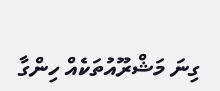ގިނަ މަޝްރޫއުތަކެއް ހިންގާ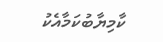ކާމިޔާބުކަމާއެކު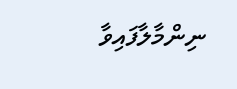ނިންމާލާފައިވާ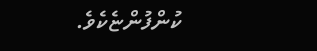ކުންފުންޏެކެވެ.